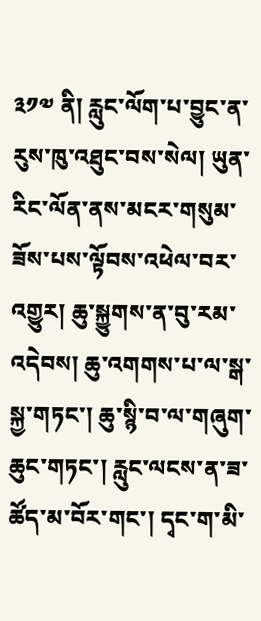༣༡༧ ནི། རླུང་ལོག་པ་བྱུང་ན་རུས་ཁུ་འཐུང་བས་སེལ། ཡུན་རིང་ལོན་ནས་མངར་གསུམ་ཟོས་པས་ལྟོབས་འཕེལ་བར་འགྱུར། ཆུ་སྐྱུགས་ན་བུ་རམ་འདེབས། ཆུ་འགགས་པ་ལ་སྒ་སྐྱ་གཏང་། ཆུ་སྙི་བ་ལ་གཞུག་ཆུང་གཏང་། རླུང་ལངས་ན་ཟ་ཚོད་མ་བོར་གང་། དྭང་ག་མི་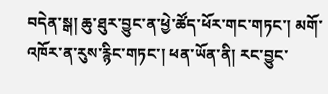བདེན་སྒ། ཆུ་ཐུར་བྱུང་ན་ཕྱེ་ཚོད་ཕོར་གང་གཏང་། མགོ་འཁོར་ན་རུས་རྙིང་གཏང་། ཕན་ཡོན་ནི། རང་བྱུང་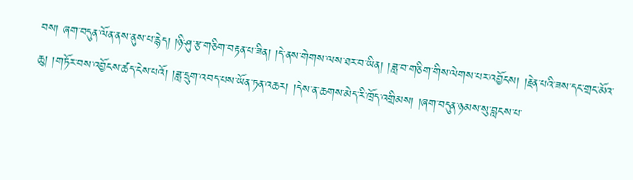བས། ཞག་བདུན་ལོན་ནས་ནུས་པ་རྙེད། །ཉི་ཤུ་རྩ་གཅིག་བརྟན་པ་ཟིན། །དེ་ནས་གེགས་ལས་ཐར་བ་ཡིན། །ཟླ་བ་གཅིག་གིས་ལེགས་པར་འབྱོངས། །རྗེན་པའི་ཟས་དང་གྲང་མོའ་ཆུ། །གཏོར་བས་འབྱོངས་ཚད་ངེས་པའོ། །ཟླ་དྲུག་འབད་པས་ཡོན་ཏན་འཆར། །དེས་ན་ཆགས་མེད་རི་ཁྲོད་འགྲིམས། །ཞག་བདུན་ཉམས་སུ་བླངས་པ་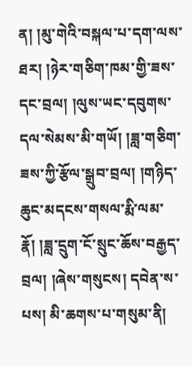ན། །མུ་གེའི་བསྐལ་པ་དག་ལས་ཐར། །ཉེར་གཅིག་ཁམ་གྱི་ཟས་དང་བྲལ། །ལུས་ཡང་དབུགས་དལ་སེམས་མི་གཡོ། །ཟླ་གཅིག་ཟས་ཀྱི་རྩོལ་སྒྲུབ་བྲལ། །གཉིད་ཆུང་མདངས་གསལ་རྨི་ལམ་རྣོ། །ཟླ་དྲུག་ངོ་སྲུང་ཆོས་བརྒྱད་བྲལ། །ཞེས་གསུངས། དབེན་ས་པས། མི་ཆགས་པ་གསུམ་ནི།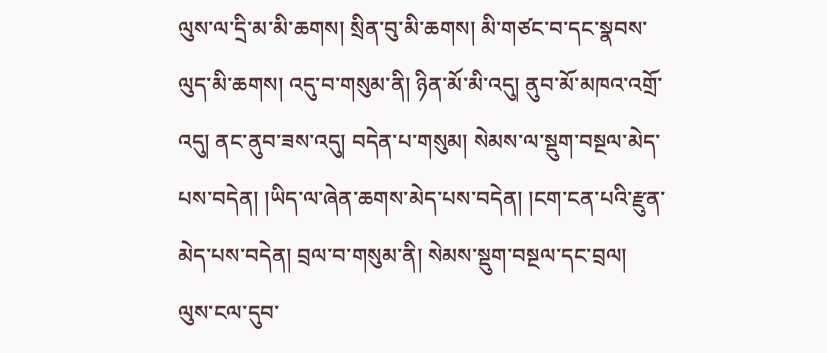ལུས་ལ་དྲི་མ་མི་ཆགས། སྲིན་བུ་མི་ཆགས། མི་གཙང་བ་དང་སྣབས་ལུད་མི་ཆགས། འདུ་བ་གསུམ་ནི། ཉིན་མོ་མི་འདུ། ནུབ་མོ་མཁའ་འགྲོ་འདུ། ནང་ནུབ་ཟས་འདུ། བདེན་པ་གསུམ། སེམས་ལ་སྡུག་བསྔལ་མེད་པས་བདེན། །ཡིད་ལ་ཞེན་ཆགས་མེད་པས་བདེན། །ངག་ངན་པའི་རྫུན་མེད་པས་བདེན། བྲལ་བ་གསུམ་ནི། སེམས་སྡུག་བསྔལ་དང་བྲལ། ལུས་ངལ་དུབ་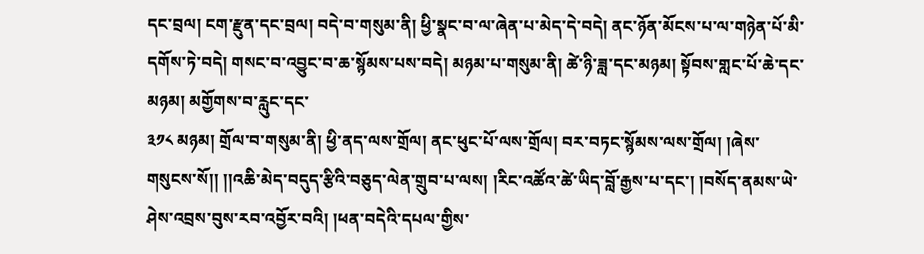དང་བྲལ། ངག་རྫུན་དང་བྲལ། བདེ་བ་གསུམ་ནི། ཕྱི་སྣང་བ་ལ་ཞེན་པ་མེད་དེ་བདེ། ནང་ཉོན་མོངས་པ་ལ་གཉེན་པོ་མི་དགོས་ཏེ་བདེ། གསང་བ་འབྱུང་བ་ཆ་སྙོམས་པས་བདེ། མཉམ་པ་གསུམ་ནི། ཚེ་ཉི་ཟླ་དང་མཉམ། སྟོབས་གླང་པོ་ཆེ་དང་མཉམ། མགྱོགས་བ་རླུང་དང་
༣༡༨ མཉམ། གྲོལ་བ་གསུམ་ནི། ཕྱི་ནད་ལས་གྲོལ། ནང་ཕུང་པོ་ལས་གྲོལ། བར་བཏང་སྙོམས་ལས་གྲོལ། །ཞེས་གསུངས་སོ།། །།འཆི་མེད་བདུད་རྩིའི་བཅུད་ལེན་གྲུབ་པ་ལས། །རིང་འཚོའ་ཚེ་ཡིད་བློ་རྒྱས་པ་དང་། །བསོད་ནམས་ཡེ་ཤེས་འབྲས་བུས་རབ་འབྱོར་བའི། །ཕན་བདེའི་དཔལ་གྱིས་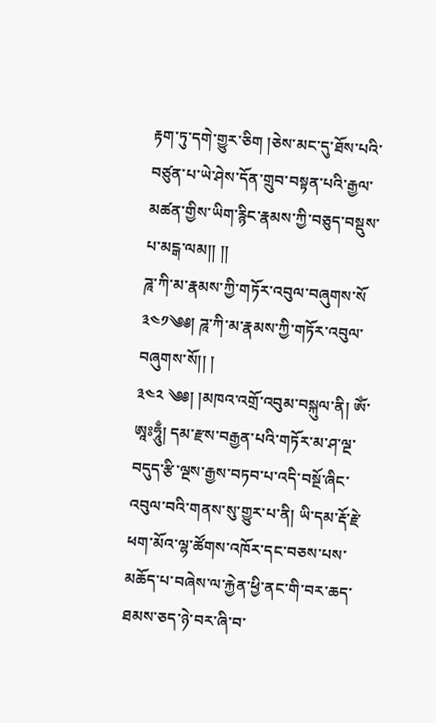རྟག་ཏུ་དགེ་གྱུར་ཅིག །ཅེས་མང་དུ་ཐོས་པའི་བཙུན་པ་ཡེ་ཤེས་དོན་གྲུབ་བསྟན་པའི་རྒྱལ་མཚན་གྱིས་ཡིག་རྙིང་རྣམས་ཀྱི་བཅུད་བསྡུས་པ་མངྒ་ལམ།། །།
ཌཱ་ཀི་མ་རྣམས་ཀྱི་གཏོར་འབུལ་བཞུགས་སོ
༣༤༡༄༅། ཌཱ་ཀི་མ་རྣམས་ཀྱི་གཏོར་འབུལ་བཞུགས་སོ།། །
༣༤༢ ༄༅། །མཁའ་འགྲོ་འབུམ་བསྐུལ་ནི། ༀ་ཨཱཿཧཱུྃ། དམ་རྫས་བརྒྱན་པའི་གཏོར་མ་ཤ་ལྔ་བདུད་རྩི་ལྔས་རྒྱས་བཏབ་པ་འདི་བསྔོ་ཞིང་འབུལ་བའི་གནས་སུ་གྱུར་པ་ནི། ཡི་དམ་རྡོ་རྗེ་ཕག་མོའ་ལྷ་ཚོགས་འཁོར་དང་བཅས་པས་མཆོད་པ་བཞེས་ལ་རྐྱེན་ཕྱི་ནང་གི་བར་ཆད་ཐམས་ཅད་ཉེ་བར་ཞི་བ་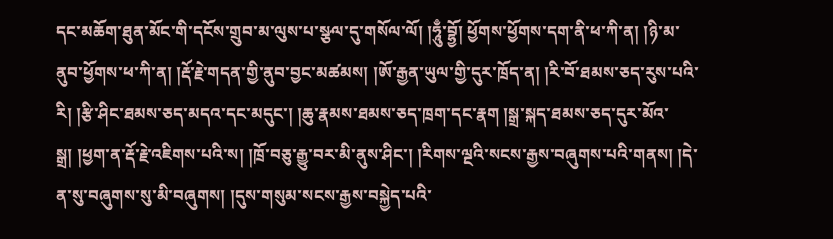དང་མཆོག་ཐུན་མོང་གི་དངོས་གྲུབ་མ་ལུས་པ་སྩལ་དུ་གསོལ་ལོ། །ཧཱུྃ་བྷྱོ། ཕྱོགས་ཕྱོགས་དག་ནི་ཕ་ཀི་ན། །ཉི་མ་ནུབ་ཕྱོགས་ཕ་ཀི་ན། །རྡོ་རྗེ་གདན་གྱི་ནུབ་བྱང་མཚམས། །ཨོ་རྒྱན་ཡུལ་གྱི་དུར་ཁྲོད་ན། །རི་བོ་ཐམས་ཅད་རུས་པའི་རི། །རྩི་ཤིང་ཐམས་ཅད་མདའ་དང་མདུང་། །ཆུ་རྣམས་ཐམས་ཅད་ཁྲག་དང་རྣག །སྒྲ་སྐད་ཐམས་ཅད་དུར་མོའ་སྒྲ། །ཕྱག་ན་རྡོ་རྗེ་འཇིགས་པའི་ས། །ཁྲོ་བཅུ་རྒྱུ་བར་མི་ནུས་ཤིང་། །རིགས་ལྔའི་སངས་རྒྱས་བཞུགས་པའི་གནས། །དེ་ན་སུ་བཞུགས་སུ་མི་བཞུགས། །དུས་གསུམ་སངས་རྒྱས་བསྐྱེད་པའི་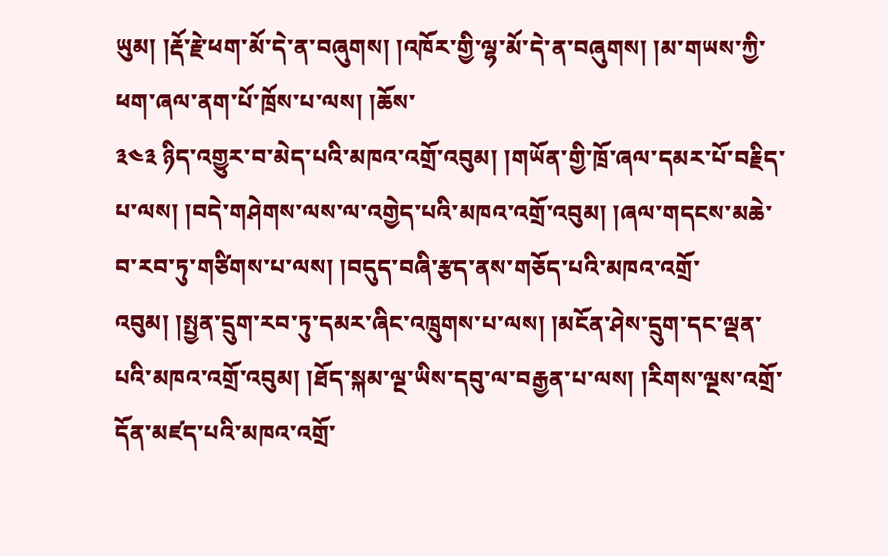ཡུམ། །རྡོ་རྗེ་ཕག་མོ་དེ་ན་བཞུགས། །འཁོར་གྱི་ལྷ་མོ་དེ་ན་བཞུགས། །མ་གཡས་ཀྱི་ཕག་ཞལ་ནག་པོ་ཁྲོས་པ་ལས། །ཆོས་
༣༤༣ ཉིད་འགྱུར་བ་མེད་པའི་མཁའ་འགྲོ་འབུམ། །གཡོན་གྱི་ཁྲོ་ཞལ་དམར་པོ་བརྗིད་པ་ལས། །བདེ་གཤེགས་ལས་ལ་འགྱེད་པའི་མཁའ་འགྲོ་འབུམ། །ཞལ་གདངས་མཆེ་བ་རབ་ཏུ་གཙིགས་པ་ལས། །བདུད་བཞི་རྩད་ནས་གཅོད་པའི་མཁའ་འགྲོ་འབུམ། །སྤྱན་དྲུག་རབ་ཏུ་དམར་ཞིང་འཁྲུགས་པ་ལས། །མངོན་ཤེས་དྲུག་དང་ལྡན་པའི་མཁའ་འགྲོ་འབུམ། །ཐོད་སྐམ་ལྔ་ཡིས་དབུ་ལ་བརྒྱན་པ་ལས། །རིགས་ལྔས་འགྲོ་དོན་མཛད་པའི་མཁའ་འགྲོ་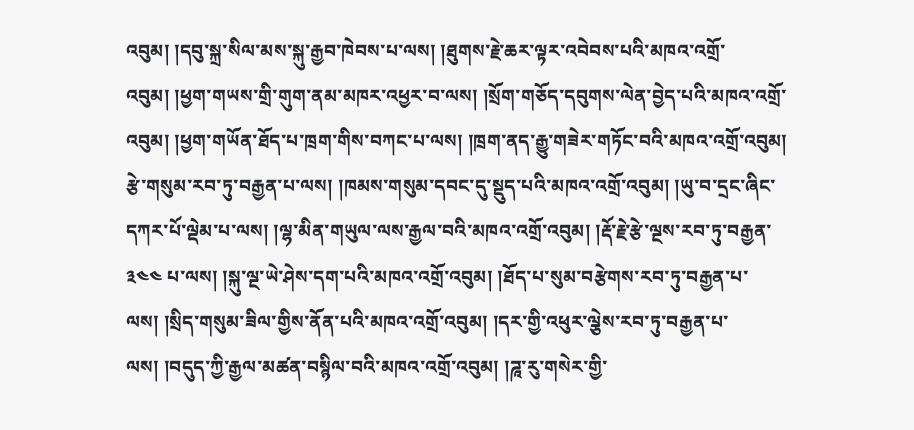འབུམ། །དབུ་སྐྲ་སིལ་མས་སྐུ་རྒྱབ་ཁེབས་པ་ལས། །ཐུགས་རྗེ་ཆར་ལྟར་འབེབས་པའི་མཁའ་འགྲོ་འབུམ། །ཕྱག་གཡས་གྲི་གུག་ནམ་མཁར་འཕྱར་བ་ལས། །སྲོག་གཅོད་དབུགས་ལེན་བྱེད་པའི་མཁའ་འགྲོ་འབུམ། །ཕྱག་གཡོན་ཐོད་པ་ཁྲག་གིས་བཀང་པ་ལས། །ཁྲག་ནད་རྒྱུ་གཟེར་གཏོང་བའི་མཁའ་འགྲོ་འབུམ། རྩེ་གསུམ་རབ་ཏུ་བརྒྱན་པ་ལས། །ཁམས་གསུམ་དབང་དུ་སྡུད་པའི་མཁའ་འགྲོ་འབུམ། །ཡུ་བ་དྲང་ཞིང་དཀར་པོ་ལྡེམ་པ་ལས། །ལྷ་མིན་གཡུལ་ལས་རྒྱལ་བའི་མཁའ་འགྲོ་འབུམ། །རྡོ་རྗེ་རྩེ་ལྔས་རབ་ཏུ་བརྒྱན་
༣༤༤ པ་ལས། །སྐུ་ལྔ་ཡེ་ཤེས་དག་པའི་མཁའ་འགྲོ་འབུམ། །ཐོད་པ་སུམ་བརྩེགས་རབ་ཏུ་བརྒྱན་པ་ལས། །སྲིད་གསུམ་ཟིལ་གྱིས་ནོན་པའི་མཁའ་འགྲོ་འབུམ། །དར་གྱི་འཕུར་ལྕེས་རབ་ཏུ་བརྒྱན་པ་ལས། །བདུད་ཀྱི་རྒྱལ་མཚན་བསྙིལ་བའི་མཁའ་འགྲོ་འབུམ། །ཌཱ་རུ་གསེར་གྱི་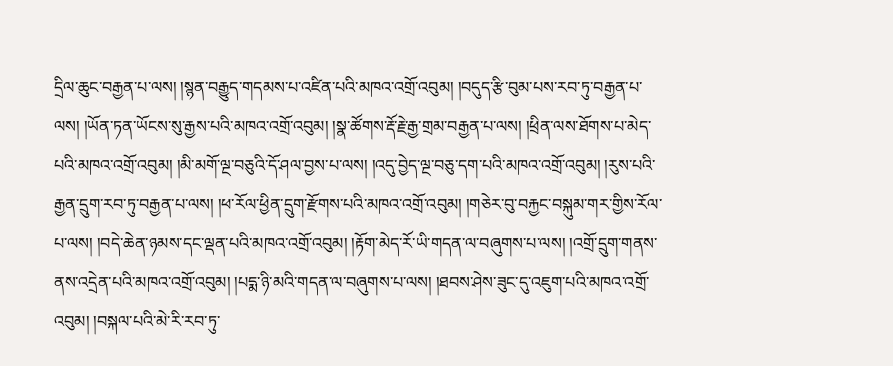དྲིལ་ཆུང་བརྒྱན་པ་ལས། །སྙན་བརྒྱུད་གདམས་པ་འཛིན་པའི་མཁའ་འགྲོ་འབུམ། །བདུད་རྩི་བུམ་པས་རབ་ཏུ་བརྒྱན་པ་ལས། །ཡོན་ཏན་ཡོངས་སུ་རྒྱས་པའི་མཁའ་འགྲོ་འབུམ། །སྣ་ཚོགས་རྡོ་རྗེ་རྒྱ་གྲམ་བརྒྱན་པ་ལས། །ཕྲིན་ལས་ཐོགས་པ་མེད་པའི་མཁའ་འགྲོ་འབུམ། །མི་མགོ་ལྔ་བཅུའི་དོ་ཤལ་བྱས་པ་ལས། །འདུ་བྱེད་ལྔ་བཅུ་དག་པའི་མཁའ་འགྲོ་འབུམ། །རུས་པའི་རྒྱན་དྲུག་རབ་ཏུ་བརྒྱན་པ་ལས། །ཕ་རོལ་ཕྱིན་དྲུག་རྫོགས་པའི་མཁའ་འགྲོ་འབུམ། །གཅེར་བུ་བརྐྱང་བསྐུམ་གར་གྱིས་རོལ་པ་ལས། །བདེ་ཆེན་ཉམས་དང་ལྡན་པའི་མཁའ་འགྲོ་འབུམ། །རྟོག་མེད་རོ་ཡི་གདན་ལ་བཞུགས་པ་ལས། །འགྲོ་དྲུག་གནས་ནས་འདྲེན་པའི་མཁའ་འགྲོ་འབུམ། །པདྨ་ཉི་མའི་གདན་ལ་བཞུགས་པ་ལས། །ཐབས་ཤེས་ཟུང་དུ་འཇུག་པའི་མཁའ་འགྲོ་འབུམ། །བསྐལ་པའི་མེ་རི་རབ་ཏུ་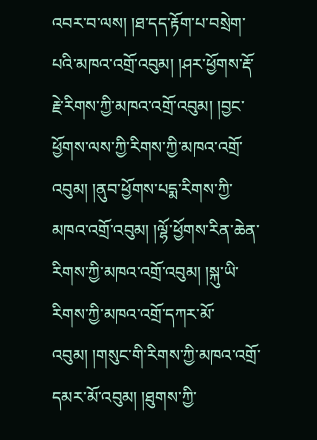འབར་བ་ལས། །ཐ་དད་རྟོག་པ་བསྲེག་པའི་མཁའ་འགྲོ་འབུམ། །ཤར་ཕྱོགས་རྡོ་རྗེ་རིགས་ཀྱི་མཁའ་འགྲོ་འབུམ། །བྱང་ཕྱོགས་ལས་ཀྱི་རིགས་ཀྱི་མཁའ་འགྲོ་འབུམ། །ནུབ་ཕྱོགས་པདྨ་རིགས་ཀྱི་མཁའ་འགྲོ་འབུམ། །ལྷོ་ཕྱོགས་རིན་ཆེན་རིགས་ཀྱི་མཁའ་འགྲོ་འབུམ། །སྐུ་ཡི་རིགས་ཀྱི་མཁའ་འགྲོ་དཀར་མོ་འབུམ། །གསུང་གི་རིགས་ཀྱི་མཁའ་འགྲོ་དམར་མོ་འབུམ། །ཐུགས་ཀྱི་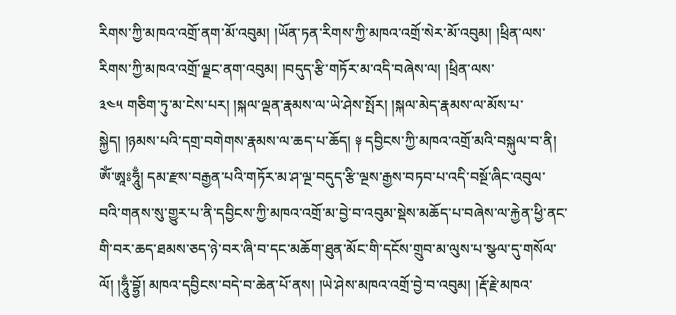རིགས་ཀྱི་མཁའ་འགྲོ་ནག་མོ་འབུམ། །ཡོན་ཏན་རིགས་ཀྱི་མཁའ་འགྲོ་སེར་མོ་འབུམ། །ཕྲིན་ལས་རིགས་ཀྱི་མཁའ་འགྲོ་ལྗང་ནག་འབུམ། །བདུད་རྩི་གཏོར་མ་འདི་བཞེས་ལ། །ཕྲིན་ལས་
༣༤༥ གཅིག་ཏུ་མ་ངེས་པར། །སྐལ་ལྡན་རྣམས་ལ་ཡེ་ཤེས་སྤོར། །སྐལ་མེད་རྣམས་ལ་མོས་པ་སྐྱེད། །ཉམས་པའི་དགྲ་བགེགས་རྣམས་ལ་ཆད་པ་ཆོད། ༈ དབྱིངས་ཀྱི་མཁའ་འགྲོ་མའི་བསྐུལ་བ་ནི། ༀ་ཨཱཿཧཱུྃ། དམ་རྫས་བརྒྱན་པའི་གཏོར་མ་ཤ་ལྔ་བདུད་རྩི་ལྔས་རྒྱས་བཏབ་པ་འདི་བསྔོ་ཞིང་འབུལ་བའི་གནས་སུ་གྱུར་པ་ནི་དབྱིངས་ཀྱི་མཁའ་འགྲོ་མ་བྱེ་བ་འབུམ་སྡེས་མཆོད་པ་བཞེས་ལ་རྐྱེན་ཕྱི་ནང་གི་བར་ཆད་ཐམས་ཅད་ཉེ་བར་ཞི་བ་དང་མཆོག་ཐུན་མོང་གི་དངོས་གྲུབ་མ་ལུས་པ་སྩལ་དུ་གསོལ་ལོ། །ཧཱུྃ་བྷྱོ། མཁའ་དབྱིངས་བདེ་བ་ཆེན་པོ་ནས། །ཡེ་ཤེས་མཁའ་འགྲོ་བྱེ་བ་འབུམ། །རྡོ་རྗེ་མཁའ་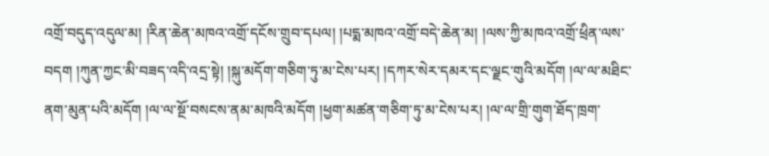འགྲོ་བདུད་འདུལ་མ། །རིན་ཆེན་མཁའ་འགྲོ་དངོས་གྲུབ་དཔལ། །པདྨ་མཁའ་འགྲོ་བདེ་ཆེན་མ། །ལས་ཀྱི་མཁའ་འགྲོ་ཕྲིན་ལས་བདག །ཀུན་ཀྱང་མི་བཟད་འདི་འདྲ་སྟེ། །སྐུ་མདོག་གཅིག་ཏུ་མ་ངེས་པར། །དཀར་སེར་དམར་དང་ལྗང་གུའི་མདོག །ལ་ལ་མཐིང་ནག་མུན་པའི་མདོག །ལ་ལ་སྔོ་བསངས་ནམ་མཁའི་མདོག །ཕྱག་མཚན་གཅིག་ཏུ་མ་ངེས་པར། །ལ་ལ་གྲི་གུག་ཐོད་ཁྲག་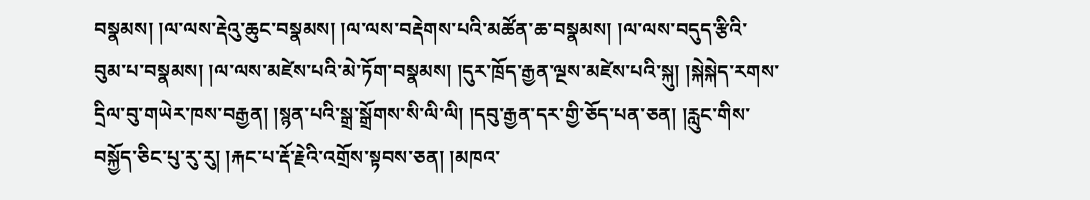བསྣམས། །ལ་ལས་རྡེའུ་ཆུང་བསྣམས། །ལ་ལས་བརྡེགས་པའི་མཚོན་ཆ་བསྣམས། །ལ་ལས་བདུད་རྩིའི་བུམ་པ་བསྣམས། །ལ་ལས་མཛེས་པའི་མེ་ཏོག་བསྣམས། །དུར་ཁྲོད་རྒྱན་ལྔས་མཛེས་པའི་སྐུ། །སྐེསྐེད་རགས་དྲིལ་བུ་གཡེར་ཁས་བརྒྱན། །སྙན་པའི་སྒྲ་སྒྲོགས་སི་ལི་ལི། །དབུ་རྒྱན་དར་གྱི་ཅོད་པན་ཅན། །རླུང་གིས་བསྐྱོད་ཅིང་པུ་རུ་རུ། །རྐང་པ་རྡོ་རྗེའི་འགྲོས་སྟབས་ཅན། །མཁའ་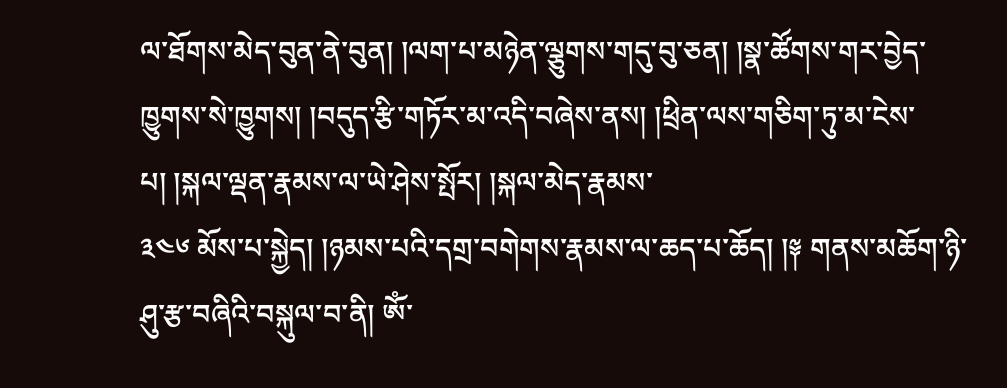ལ་ཐོགས་མེད་བུན་ནེ་བུན། །ལག་པ་མཉེན་ལྕུགས་གདུ་བུ་ཅན། །སྣ་ཚོགས་གར་བྱེད་ཁྱུགས་སེ་ཁྱུགས། །བདུད་རྩི་གཏོར་མ་འདི་བཞེས་ནས། །ཕྲིན་ལས་གཅིག་ཏུ་མ་ངེས་པ། །སྐལ་ལྡན་རྣམས་ལ་ཡེ་ཤེས་སྤོར། །སྐལ་མེད་རྣམས་
༣༤༦ མོས་པ་སྐྱེད། །ཉམས་པའི་དགྲ་བགེགས་རྣམས་ལ་ཆད་པ་ཆོད། །༈ གནས་མཆོག་ཉི་ཤུ་རྩ་བཞིའི་བསྐུལ་བ་ནི། ༀ་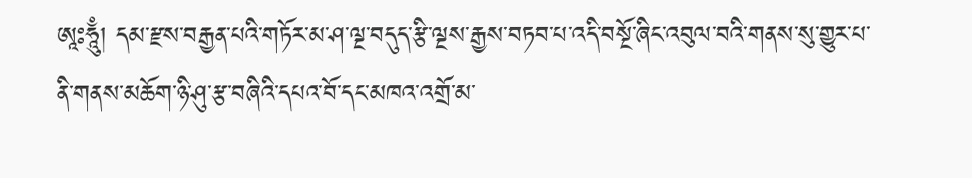ཨཱཿཧཱུྃ། དམ་རྫས་བརྒྱན་པའི་གཏོར་མ་ཤ་ལྔ་བདུད་རྩི་ལྔས་རྒྱས་བཏབ་པ་འདི་བསྔོ་ཞིང་འབུལ་བའི་གནས་སུ་གྱུར་པ་ནི་གནས་མཆོག་ཉི་ཤུ་རྩ་བཞིའི་དཔའ་བོ་དང་མཁའ་འགྲོ་མ་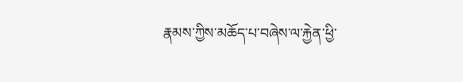རྣམས་ཀྱིས་མཆོད་པ་བཞེས་ལ་རྐྱེན་ཕྱི་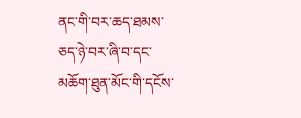ནང་གི་བར་ཆད་ཐམས་ཅད་ཉེ་བར་ཞི་བ་དང་མཆོག་ཐུན་མོང་གི་དངོས་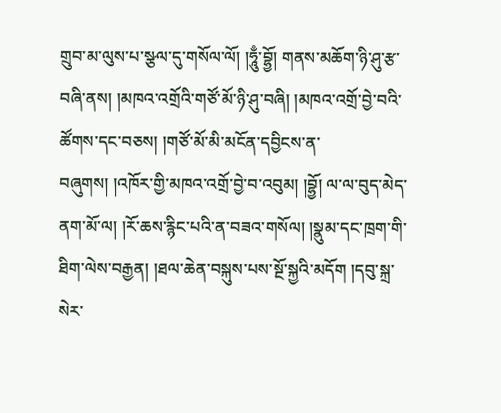གྲུབ་མ་ལུས་པ་སྩལ་དུ་གསོལ་ལོ། །ཧཱུྃ་བྷྱོ། གནས་མཆོག་ཉི་ཤུ་རྩ་བཞི་ནས། །མཁའ་འགྲོའི་གཙོ་མོ་ཉི་ཤུ་བཞི། །མཁའ་འགྲོ་བྱེ་བའི་ཚོགས་དང་བཅས། །གཙོ་མོ་མི་མངོན་དབྱིངས་ན་བཞུགས། །འཁོར་གྱི་མཁའ་འགྲོ་བྱེ་བ་འབུམ། །བྷྱོ། ལ་ལ་བུད་མེད་ནག་མོ་ལ། །རོ་ཆས་རྙིང་པའི་ན་བཟའ་གསོལ། །སྣུམ་དང་ཁྲག་གི་ཐིག་ལེས་བརྒྱན། །ཐལ་ཆེན་བསྐུས་པས་སྔོ་སྐྱའི་མདོག །དབུ་སྐྲ་སེར་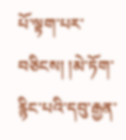པོ་ལྟག་པར་བཅིངས། །མེ་ཏོག་རྙིང་པའི་དབུ་རྒྱན་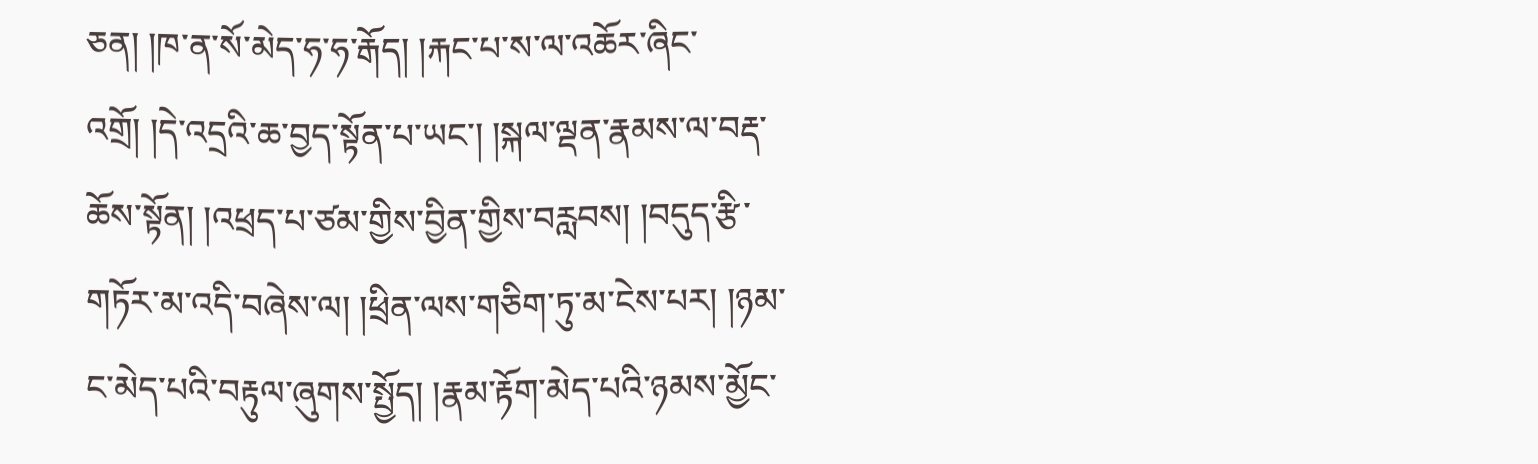ཅན། །ཁ་ན་སོ་མེད་ཧ་ཧ་རྒོད། །རྐང་པ་ས་ལ་འཆོར་ཞིང་འགྲོ། །དེ་འདྲའི་ཆ་བྱད་སྟོན་པ་ཡང་། །སྐལ་ལྡན་རྣམས་ལ་བརྡ་ཆོས་སྟོན། །འཕྲད་པ་ཙམ་གྱིས་བྱིན་གྱིས་བརླབས། །བདུད་རྩི་གཏོར་མ་འདི་བཞེས་ལ། །ཕྲིན་ལས་གཅིག་ཏུ་མ་ངེས་པར། །ཉམ་ང་མེད་པའི་བརྟུལ་ཞུགས་སྤྱོད། །རྣམ་རྟོག་མེད་པའི་ཉམས་མྱོང་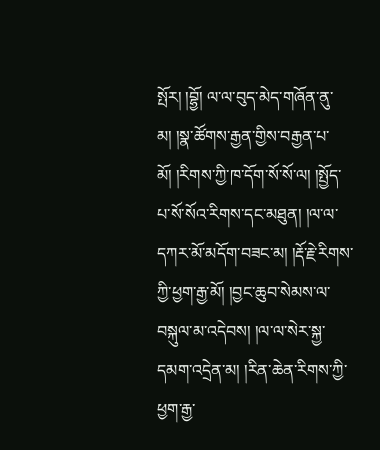སྤོར། །བྷྱོ། ལ་ལ་བུད་མེད་གཞོན་ནུ་མ། །སྣ་ཚོགས་རྒྱན་གྱིས་བརྒྱན་པ་མོ། །རིགས་ཀྱི་ཁ་དོག་སོ་སོ་ལ། །སྤྱོད་པ་སོ་སོའ་རིགས་དང་མཐུན། །ལ་ལ་དཀར་མོ་མདོག་བཟང་མ། །རྡོ་རྗེ་རིགས་ཀྱི་ཕྱག་རྒྱ་མོ། །བྱང་ཆུབ་སེམས་ལ་བསྐུལ་མ་འདེབས། །ལ་ལ་སེར་སྐྱ་དམག་འདྲེན་མ། །རིན་ཆེན་རིགས་ཀྱི་ཕྱག་རྒྱ་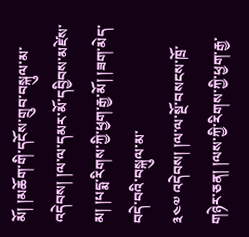མོ། །མཆོག་གི་དངོས་གྲུབ་བསྐུལ་མ་འདེབས། །ལ་ལ་དམར་མོ་དབྱིབས་མཛེས་མ། །པདྨ་རིགས་ཀྱི་ཕྱག་རྒྱ་མོ། །ཟག་མེད་བདེ་བའི་བསྐུལ་མ་
༣༤༧ འདེབས། །ལ་ལ་སྔོ་བསངས་ཁྲོ་གཉེར་ཅན། །ལས་ཀྱི་རིགས་ཀྱི་ཕྱག་རྒྱ་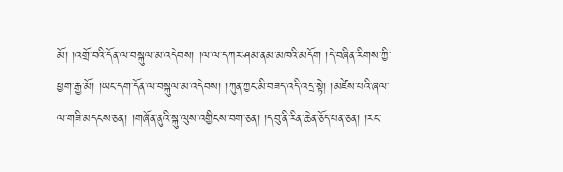མོ། །འགྲོ་བའི་དོན་ལ་བསྐུལ་མ་འདེབས། །ལ་ལ་དཀར་ཤམ་ནམ་མཁའི་མདོག །དེ་བཞིན་རིགས་ཀྱི་ཕྱག་རྒྱ་མོ། །ཡང་དག་དོན་ལ་བསྐུལ་མ་འདེབས། །ཀུན་ཀྱང་མི་བཟད་འདི་འདྲ་སྟེ། །མཛེས་པའི་ཞལ་ལ་གཟི་མདངས་ཅན། །གཞོན་ནུའི་སྐུ་ལུས་འགྱིངས་བག་ཅན། །དབུ་ནི་རིན་ཆེན་ཅོད་པན་ཅན། །རང་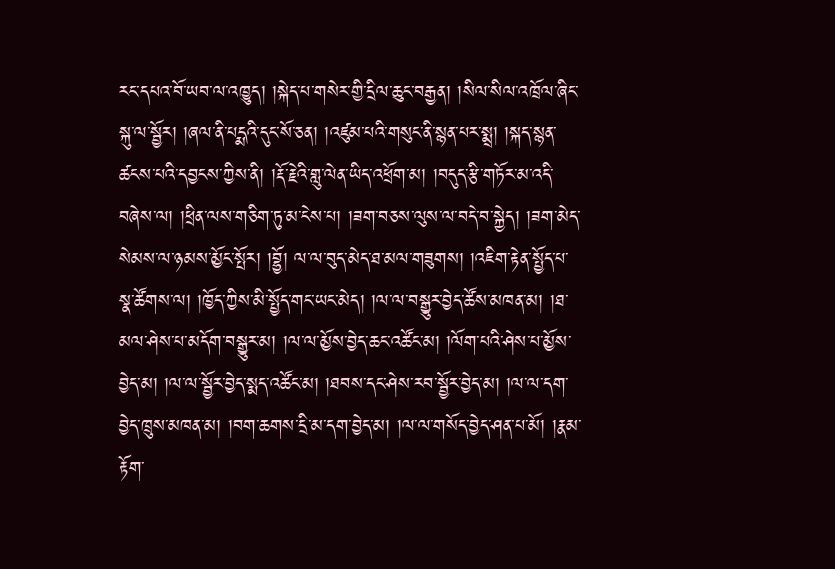རང་དཔའ་བོ་ཡབ་ལ་འཁྱུད། །སྐེད་པ་གསེར་གྱི་དྲིལ་ཆུང་བརྒྱན། །སིལ་སིལ་འཁྲོལ་ཞིང་སྐུ་ལ་སྦྱོར། །ཞལ་ནི་པདྨའི་དུང་སོ་ཅན། །འཛུམ་པའི་གསུང་ནི་སྙན་པར་སྨྲ། །སྐད་སྙན་ཚངས་པའི་དབྱངས་ཀྱིས་ནི། །རྡོ་རྗེའི་གླུ་ལེན་ཡིད་འཕྲོག་མ། །བདུད་རྩི་གཏོར་མ་འདི་བཞེས་ལ། །ཕྲིན་ལས་གཅིག་ཏུ་མ་ངེས་པ། །ཟག་བཅས་ལུས་ལ་བདེ་བ་སྐྱེད། །ཟག་མེད་སེམས་ལ་ཉམས་མྱོང་སྤོར། །བྷྱོ། ལ་ལ་བུད་མེད་ཐ་མལ་གཟུགས། །འཇིག་རྟེན་སྤྱོད་པ་སྣ་ཚོགས་ལ། །ཁྱོད་ཀྱིས་མི་སྤྱོད་གང་ཡང་མེད། །ལ་ལ་བསྒྱུར་བྱེད་ཚོས་མཁན་མ། །ཐ་མལ་ཤེས་པ་མདོག་བསྒྱུར་མ། །ལ་ལ་མྱོས་བྱེད་ཆང་འཚོང་མ། །ལོག་པའི་ཤེས་པ་མྱོས་བྱེད་མ། །ལ་ལ་སྦྱོར་བྱེད་སྨད་འཚོང་མ། །ཐབས་དང་ཤེས་རབ་སྦྱོར་བྱེད་མ། །ལ་ལ་དག་བྱེད་ཁྲུས་མཁན་མ། །བག་ཆགས་དྲི་མ་དག་བྱེད་མ། །ལ་ལ་གསོད་བྱེད་ཤན་པ་མོ། །རྣམ་རྟོག་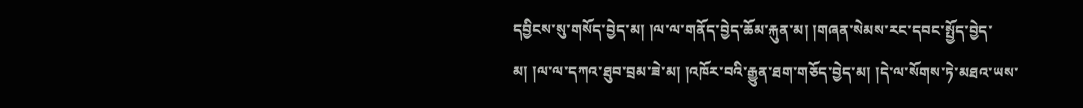དབྱིངས་སུ་གསོད་བྱེད་མ། །ལ་ལ་གནོད་བྱེད་ཆོམ་རྐུན་མ། །གཞན་སེམས་རང་དབང་སྤྱོད་བྱེད་མ། །ལ་ལ་དཀའ་ཐུབ་བྲམ་ཟེ་མ། །འཁོར་བའི་རྒྱུན་ཐག་གཅོད་བྱེད་མ། །དེ་ལ་སོགས་ཏེ་མཐའ་ཡས་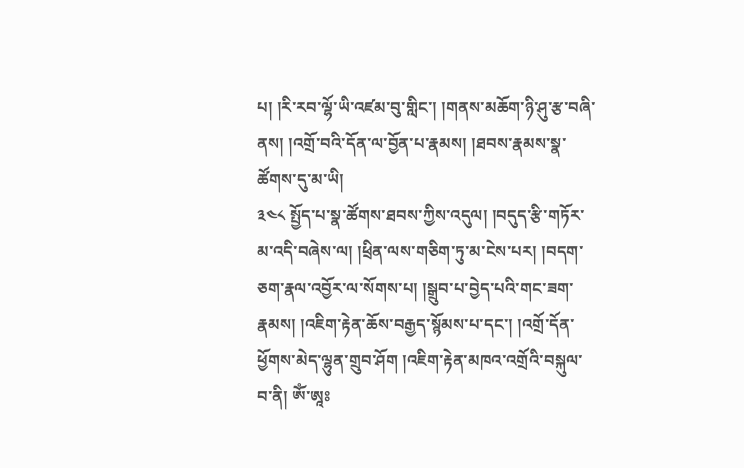པ། །རི་རབ་ལྷོ་ཡི་འཛམ་བུ་གླིང་། །གནས་མཆོག་ཉི་ཤུ་རྩ་བཞི་ནས། །འགྲོ་བའི་དོན་ལ་བྱོན་པ་རྣམས། །ཐབས་རྣམས་སྣ་ཚོགས་དུ་མ་ཡི།
༣༤༨ སྤྱོད་པ་སྣ་ཚོགས་ཐབས་ཀྱིས་འདུལ། །བདུད་རྩི་གཏོར་མ་འདི་བཞེས་ལ། །ཕྲིན་ལས་གཅིག་ཏུ་མ་ངེས་པར། །བདག་ཅག་རྣལ་འབྱོར་ལ་སོགས་པ། །སྒྲུབ་པ་བྱེད་པའི་གང་ཟག་རྣམས། །འཇིག་རྟེན་ཆོས་བརྒྱད་སྙོམས་པ་དང་། །འགྲོ་དོན་ཕྱོགས་མེད་ལྷུན་གྲུབ་ཤོག །འཇིག་རྟེན་མཁའ་འགྲོའི་བསྐུལ་བ་ནི། ༀ་ཨཱཿ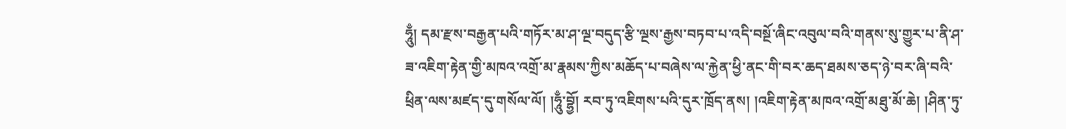ཧཱུྃ། དམ་རྫས་བརྒྱན་པའི་གཏོར་མ་ཤ་ལྔ་བདུད་རྩི་ལྔས་རྒྱས་བཏབ་པ་འདི་བསྔོ་ཞིང་འབུལ་བའི་གནས་སུ་གྱུར་པ་ནི་ཤ་ཟ་འཇིག་རྟེན་གྱི་མཁའ་འགྲོ་མ་རྣམས་ཀྱིས་མཆོད་པ་བཞེས་ལ་རྐྱེན་ཕྱི་ནང་གི་བར་ཆད་ཐམས་ཅད་ཉེ་བར་ཞི་བའི་ཕྲིན་ལས་མཛད་དུ་གསོལ་ལོ། །ཧཱུྃ་བྷྱོ། རབ་ཏུ་འཇིགས་པའི་དུར་ཁྲོད་ནས། །འཇིག་རྟེན་མཁའ་འགྲོ་མཐུ་མོ་ཆེ། །ཤིན་ཏུ་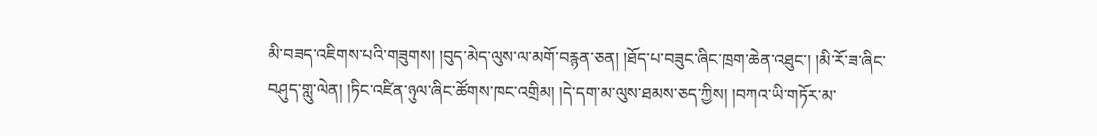མི་བཟད་འཇིགས་པའི་གཟུགས། །བུད་མེད་ལུས་ལ་མགོ་བརྙན་ཅན། །ཐོད་པ་བཟུང་ཞིང་ཁྲག་ཆེན་འཐུང་། །མི་རོ་ཟ་ཞིང་བཤུད་གླུ་ལེན། །ཏིང་འཛིན་ཉུལ་ཞིང་ཚོགས་ཁང་འགྲིམ། །དེ་དག་མ་ལུས་ཐམས་ཅད་ཀྱིས། །བཀའ་ཡི་གཏོར་མ་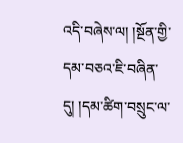འདི་བཞེས་ལ། །སྔོན་གྱི་དམ་བཅའ་ཇི་བཞིན་དུ། །དམ་ཚིག་བསྲུང་ལ་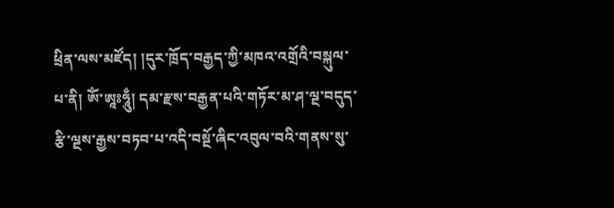ཕྲིན་ལས་མཛོད། །དུར་ཁྲོད་བརྒྱད་ཀྱི་མཁའ་འགྲོའི་བསྐུལ་པ་ནི། ༀ་ཨཱཿཧཱུྃ། དམ་རྫས་བརྒྱན་པའི་གཏོར་མ་ཤ་ལྔ་བདུད་རྩི་ལྔས་རྒྱས་བཏབ་པ་འདི་བསྔོ་ཞིང་འབུལ་བའི་གནས་སུ་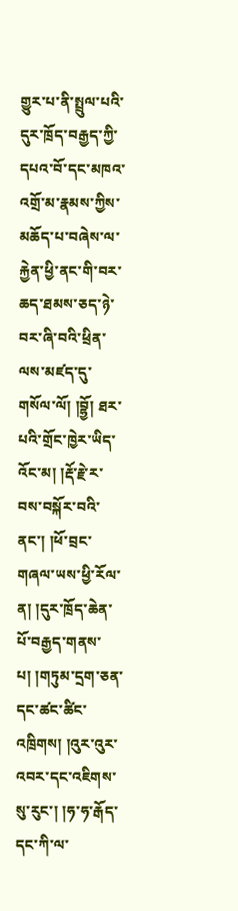གྱུར་པ་ནི་སྤྲུལ་པའི་དུར་ཁྲོད་བརྒྱད་ཀྱི་དཔའ་བོ་དང་མཁའ་འགྲོ་མ་རྣམས་ཀྱིས་མཆོད་པ་བཞེས་ལ་རྐྱེན་ཕྱི་ནང་གི་བར་ཆད་ཐམས་ཅད་ཉེ་བར་ཞི་བའི་ཕྲིན་ལས་མཛད་དུ་གསོལ་ལོ། །བྷྱོ། ཐར་པའི་གྲོང་ཁྱེར་ཡིད་འོང་མ། །རྡོ་རྗེ་ར་བས་བསྐོར་བའི་ནང་། །ཕོ་བྲང་གཞལ་ཡས་ཕྱི་རོལ་ན། །དུར་ཁྲོད་ཆེན་པོ་བརྒྱད་གནས་པ། །གཏུམ་དྲག་ཅན་དང་ཚང་ཚིང་འཁྲིགས། །འུར་འུར་འབར་དང་འཇིགས་སུ་རུང་། །ཧ་ཧ་རྒོད་དང་ཀི་ལ་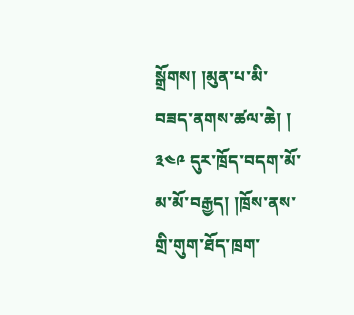སྒྲོགས། །མུན་པ་མི་བཟད་ནགས་ཚལ་ཆེ། །
༣༤༩ དུར་ཁྲོད་བདག་མོ་མ་མོ་བརྒྱད། །ཁྲོས་ནས་གྲི་གུག་ཐོད་ཁྲག་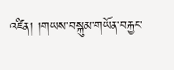འཛིན། །གཡས་བསྐུམ་གཡོན་བརྐྱང་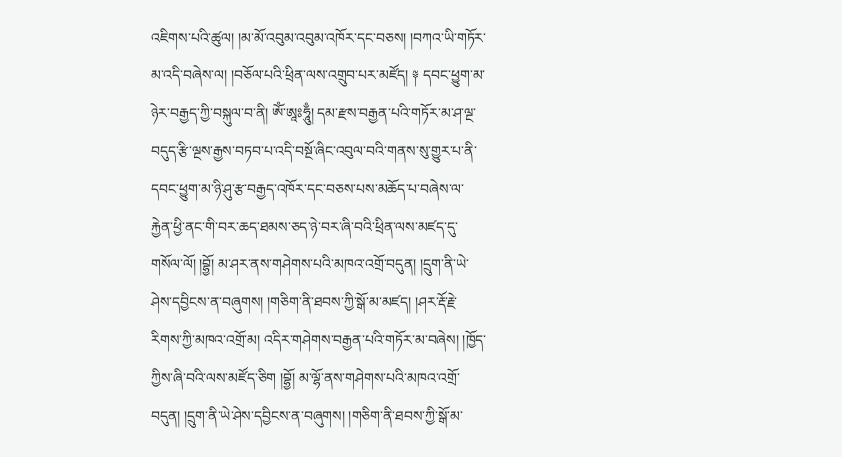འཇིགས་པའི་ཚུལ། །མ་མོ་འབུམ་འབུམ་འཁོར་དང་བཅས། །བཀའ་ཡི་གཏོར་མ་འདི་བཞེས་ལ། །བཅོལ་པའི་ཕྲིན་ལས་འགྲུབ་པར་མཛོད། ༈ དབང་ཕྱུག་མ་ཉེར་བརྒྱད་ཀྱི་བསྐུལ་བ་ནི། ༀ་ཨཱཿཧཱུྃ། དམ་རྫས་བརྒྱན་པའི་གཏོར་མ་ཤ་ལྔ་བདུད་རྩི་ལྔས་རྒྱས་བཏབ་པ་འདི་བསྔོ་ཞིང་འབུལ་བའི་གནས་སུ་གྱུར་པ་ནི་དབང་ཕྱུག་མ་ཉི་ཤུ་རྩ་བརྒྱད་འཁོར་དང་བཅས་པས་མཆོད་པ་བཞེས་ལ་རྐྱེན་ཕྱི་ནང་གི་བར་ཆད་ཐམས་ཅད་ཉེ་བར་ཞི་བའི་ཕྲིན་ལས་མཛད་དུ་གསོལ་ལོ། །བྷྱོ། མ་ཤར་ནས་གཤེགས་པའི་མཁའ་འགྲོ་བདུན། །དྲུག་ནི་ཡེ་ཤེས་དབྱིངས་ན་བཞུགས། །གཅིག་ནི་ཐབས་ཀྱི་སྒོ་མ་མཛད། །ཤར་རྡོ་རྗེ་རིགས་ཀྱི་མཁའ་འགྲོ་མ། འདིར་གཤེགས་བརྒྱན་པའི་གཏོར་མ་བཞེས། །ཁྱོད་ཀྱིས་ཞི་བའི་ལས་མཛོད་ཅིག །བྷྱོ། མ་ལྷོ་ནས་གཤེགས་པའི་མཁའ་འགྲོ་བདུན། །དྲུག་ནི་ཡེ་ཤེས་དབྱིངས་ན་བཞུགས། །གཅིག་ནི་ཐབས་ཀྱི་སྒོ་མ་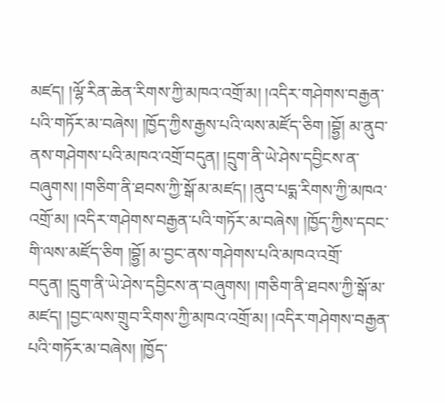མཛད། །ལྷོ་རིན་ཆེན་རིགས་ཀྱི་མཁའ་འགྲོ་མ། །འདིར་གཤེགས་བརྒྱན་པའི་གཏོར་མ་བཞེས། །ཁྱོད་ཀྱིས་རྒྱས་པའི་ལས་མཛོད་ཅིག །བྷྱོ། མ་ནུབ་ནས་གཤེགས་པའི་མཁའ་འགྲོ་བདུན། །དྲུག་ནི་ཡེ་ཤེས་དབྱིངས་ན་བཞུགས། །གཅིག་ནི་ཐབས་ཀྱི་སྒོ་མ་མཛད། །ནུབ་པདྨ་རིགས་ཀྱི་མཁའ་འགྲོ་མ། །འདིར་གཤེགས་བརྒྱན་པའི་གཏོར་མ་བཞེས། །ཁྱོད་ཀྱིས་དབང་གི་ལས་མཛོད་ཅིག །བྷྱོ། མ་བྱང་ནས་གཤེགས་པའི་མཁའ་འགྲོ་བདུན། །དྲུག་ནི་ཡེ་ཤེས་དབྱིངས་ན་བཞུགས། །གཅིག་ནི་ཐབས་ཀྱི་སྒོ་མ་མཛད། །བྱང་ལས་གྲུབ་རིགས་ཀྱི་མཁའ་འགྲོ་མ། །འདིར་གཤེགས་བརྒྱན་པའི་གཏོར་མ་བཞེས། །ཁྱོད་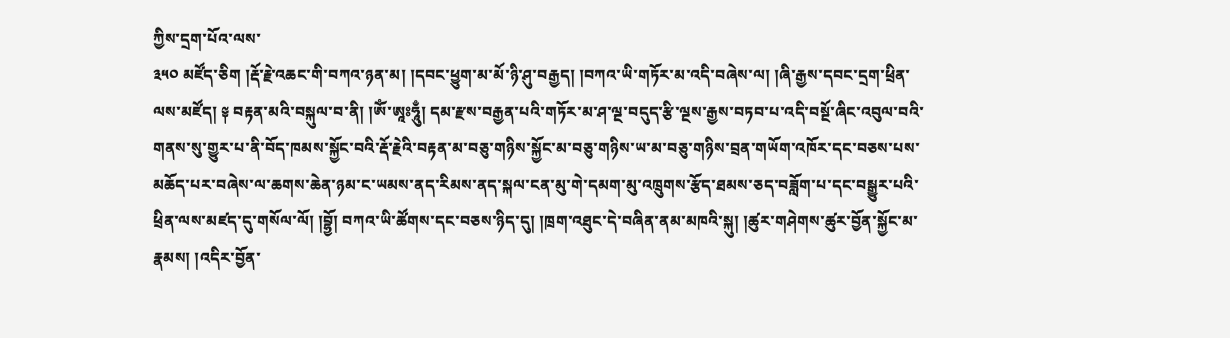ཀྱིས་དྲག་པོའ་ལས་
༣༥༠ མཛོད་ཅིག །རྡོ་རྗེ་འཆང་གི་བཀའ་ཉན་མ། །དབང་ཕྱུག་མ་མོ་ཉི་ཤུ་བརྒྱད། །བཀའ་ཡི་གཏོར་མ་འདི་བཞེས་ལ། །ཞི་རྒྱས་དབང་དྲག་ཕྲིན་ལས་མཛོད། ༈ བརྟན་མའི་བསྐུལ་བ་ནི། །ༀ་ཨཱཿཧཱུྃ། དམ་རྫས་བརྒྱན་པའི་གཏོར་མ་ཤ་ལྔ་བདུད་རྩི་ལྔས་རྒྱས་བཏབ་པ་འདི་བསྔོ་ཞིང་འབུལ་བའི་གནས་སུ་གྱུར་པ་ནི་བོད་ཁམས་སྐྱོང་བའི་རྡོ་རྗེའི་བརྟན་མ་བཅུ་གཉིས་སྐྱོང་མ་བཅུ་གཉིས་ཡ་མ་བཅུ་གཉིས་བྲན་གཡོག་འཁོར་དང་བཅས་པས་མཆོད་པར་བཞེས་ལ་ཆགས་ཆེན་ཉམ་ང་ཡམས་ནད་རིམས་ནད་སྐལ་ངན་མུ་གེ་དམག་མུ་འཁྲུགས་རྩོད་ཐམས་ཅད་བཟློག་པ་དང་བསྒྱུར་པའི་ཕྲིན་ལས་མཛད་དུ་གསོལ་ལོ། །བྷྱོ། བཀའ་ཡི་ཚོགས་དང་བཅས་ཉིད་དུ། །ཁྲག་འཐུང་དེ་བཞིན་ནམ་མཁའི་སྐུ། །ཚུར་གཤེགས་ཚུར་བྱོན་སྐྱོང་མ་རྣམས། །འདིར་བྱོན་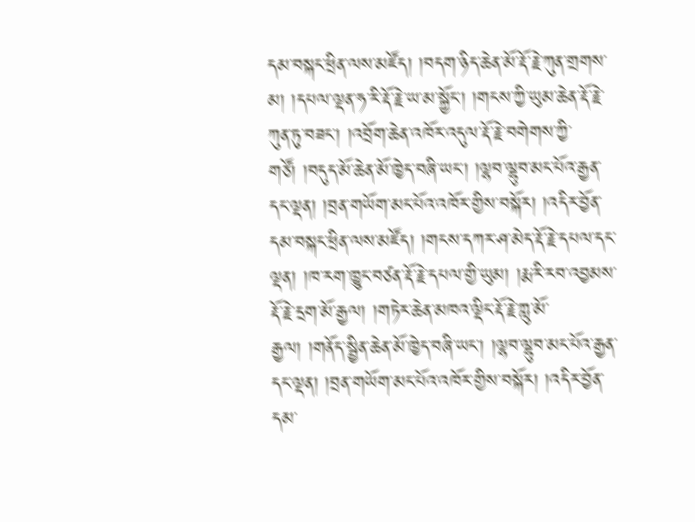དམ་བསྐང་ཕྲིན་ལས་མཛོད། །བདག་ཉིད་ཆེན་མོ་རྡོ་རྗེ་ཀུན་གྲགས་མ། །དཔལ་ལྡན་ཧ་རི་རྡོ་རྗེ་ཡ་མ་སྐྱོང་། །གངས་ཀྱི་ཡུམ་ཆེན་རྡོ་རྗེ་ཀུན་ཏུ་བཟང་། །འབྲོག་ཆེན་འཁོར་འདུལ་རྡོ་རྗེ་བགེགས་ཀྱི་གཙོ། །བདུད་མོ་ཆེན་མོ་ཁྱེད་བཞི་ཡང་། །ལྷབ་ལྷུབ་མང་པོའ་རྒྱན་དང་ལྡན། །བྲན་གཡོག་མང་པོའ་འཁོར་གྱིས་བསྐོར། །འདིར་བྱོན་དམ་བསྐང་ཕྲིན་ལས་མཛོད། །གངས་དཀར་ཤ་མེད་རྡོ་རྗེ་དཔལ་དང་ལྡན། །ཁ་རག་ཁྱུང་བཙན་རྡོ་རྗེ་དཔལ་གྱི་ཡུམ། །རྨ་རི་རབ་འབྱམས་རྡོ་རྗེ་དྲག་མོ་རྒྱལ། །གཏེར་ཆེན་མཁའ་ལྡིང་རྡོ་རྗེ་ཀླུ་མོ་རྒྱལ། །གནོད་སྦྱིན་ཆེན་མོ་ཁྱེད་བཞི་ཡང་། །ལྷབ་ལྷུབ་མང་པོའ་རྒྱན་དང་ལྡན། །བྲན་གཡོག་མང་པོའ་འཁོར་གྱིས་བསྐོར། །འདིར་བྱོན་དམ་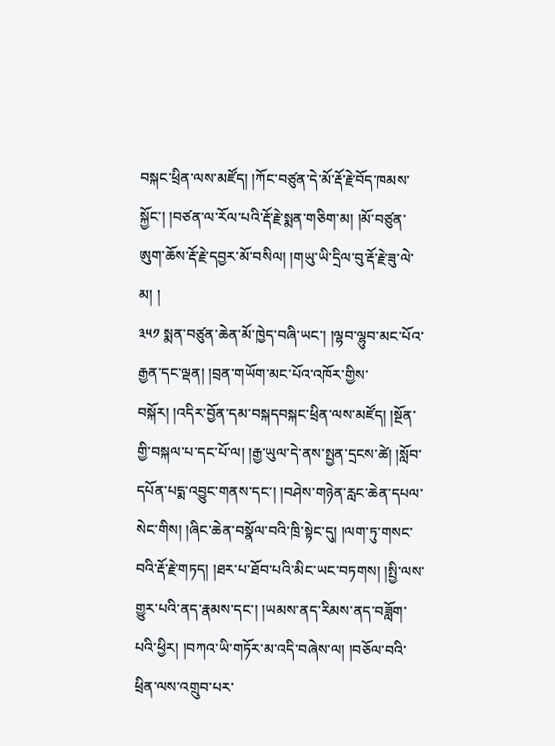བསྐང་ཕྲིན་ལས་མཛོད། །ཀོང་བཙུན་དེ་མོ་རྡོ་རྗེ་བོད་ཁམས་སྐྱོང་། །བཙན་ལ་རོལ་པའི་རྡོ་རྗེ་སྨན་གཅིག་མ། །མོ་བཙུན་ཨུག་ཆོས་རྡོ་རྗེ་དབྱར་མོ་བསིལ། །གཡུ་ཡི་དྲིལ་བུ་རྡོ་རྗེ་ཟུ་ལེ་མ། །
༣༥༡ སྨན་བཙུན་ཆེན་མོ་ཁྱེད་བཞི་ཡང་། །ལྷབ་ལྷུབ་མང་པོའ་རྒྱན་དང་ལྡན། །བྲན་གཡོག་མང་པོའ་འཁོར་གྱིས་བསྐོར། །འདིར་བྱོན་དམ་བསྐདབསྐང་ཕྲིན་ལས་མཛོད། །སྔོན་གྱི་བསྐལ་པ་དང་པོ་ལ། །རྒྱ་ཡུལ་དེ་ནས་སྤྱན་དྲངས་ཚེ། །སློབ་དཔོན་པདྨ་འབྱུང་གནས་དང་། །བཤེས་གཉེན་རླང་ཆེན་དཔལ་སེང་གིས། །ཞིང་ཆེན་བསྣོལ་བའི་ཁྲི་སྟེང་དུ། །ལག་ཏུ་གསང་བའི་རྡོ་རྗེ་གཏད། །ཐར་པ་ཐོབ་པའི་མིང་ཡང་བཏགས། །སྤྱི་ལས་གྱུར་པའི་ནད་རྣམས་དང་། །ཡམས་ནད་རིམས་ནད་བཟློག་པའི་ཕྱིར། །བཀའ་ཡི་གཏོར་མ་འདི་བཞེས་ལ། །བཅོལ་བའི་ཕྲིན་ལས་འགྲུབ་པར་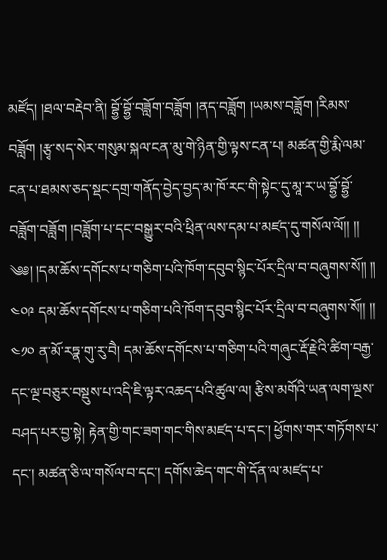མཛོད། །ཐལ་བརྡེབ་ནི། བྷྱོ་བྷྱོ་བཟློག་བཟློག །ནད་བཟློག །ཡམས་བཟློག །རིམས་བཟློག །རྩྭ་སད་སེར་གསུམ་སྐལ་ངན་མུ་གེ་ཉིན་གྱི་ལྟས་ངན་པ། མཚན་གྱི་རྨི་ལམ་ངན་པ་ཐམས་ཅད་སྡང་དགྲ་གནོད་བྱེད་བྱད་མ་ཁོ་རང་གི་སྟེང་དུ་མཱ་ར་ཡ་བྷྱོ་བྷྱོ་བཟློག་བཟློག །བཟློག་པ་དང་བསྒྱུར་བའི་ཕྲིན་ལས་དམ་པ་མཛད་དུ་གསོལ་ལོ།། །།
༄༅། །དམ་ཆོས་དགོངས་པ་གཅིག་པའི་ཁོག་དབུབ་སྙིང་པོར་དྲིལ་བ་བཞུགས་སོ༎ ༎
༤༠༩ དམ་ཆོས་དགོངས་པ་གཅིག་པའི་ཁོག་དབུབ་སྙིང་པོར་དྲིལ་བ་བཞུགས་སོ།། །།
༤༡༠ ན་མོ་རཏྣ་གུ་རུ་བཻ། དམ་ཆོས་དགོངས་པ་གཅིག་པའི་གཞུང་རྡོ་རྗེའི་ཚིག་བརྒྱ་དང་ལྔ་བཅུར་བསྡུས་པ་འདི་ཇི་ལྟར་འཆད་པའི་ཚུལ་ལ། རྩིས་མགོའི་ཡན་ལག་ལྔས་བཤད་པར་བྱ་སྟེ། རྟེན་གྱི་གང་ཟག་གང་གིས་མཛད་པ་དང་། ཕྱོགས་གར་གཏོགས་པ་དང་། མཚན་ཅི་ལ་གསོལ་བ་དང་། དགོས་ཆེད་གང་གི་དོན་ལ་མཛད་པ་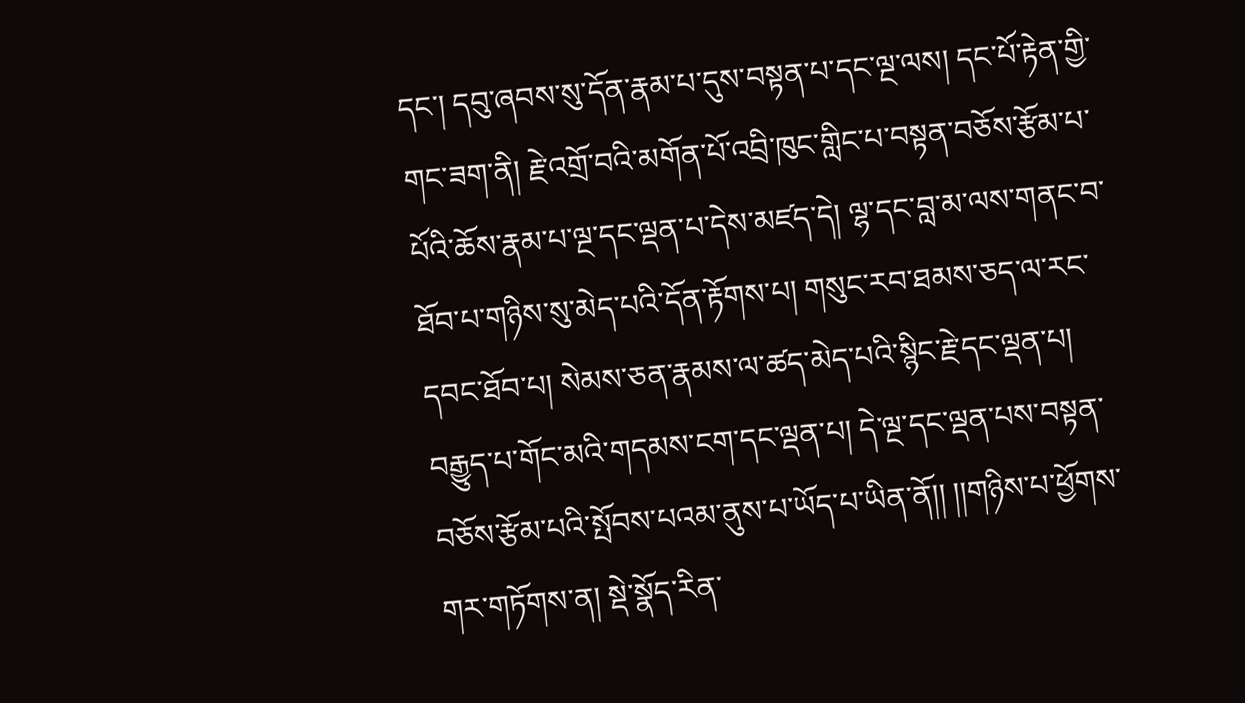དང་། དབུ་ཞབས་སུ་དོན་རྣམ་པ་དུས་བསྟན་པ་དང་ལྔ་ལས། དང་པོ་རྟེན་གྱི་གང་ཟག་ནི། རྗེ་འགྲོ་བའི་མགོན་པོ་འབྲི་ཁུང་གླིང་པ་བསྟན་བཅོས་རྩོམ་པ་པོའི་ཆོས་རྣམ་པ་ལྔ་དང་ལྡན་པ་དེས་མཛད་དེ། ལྷ་དང་བླ་མ་ལས་གནང་བ་ཐོབ་པ་གཉིས་སུ་མེད་པའི་དོན་རྟོགས་པ། གསུང་རབ་ཐམས་ཅད་ལ་རང་དབང་ཐོབ་པ། སེམས་ཅན་རྣམས་ལ་ཚད་མེད་པའི་སྙིང་རྗེ་དང་ལྡན་པ། བརྒྱུད་པ་གོང་མའི་གདམས་ངག་དང་ལྡན་པ། དེ་ལྔ་དང་ལྡན་པས་བསྟན་བཅོས་རྩོམ་པའི་སྤོབས་པའམ་ནུས་པ་ཡོད་པ་ཡིན་ནོ།། །།གཉིས་པ་ཕྱོགས་གར་གཏོགས་ན། སྡེ་སྣོད་རིན་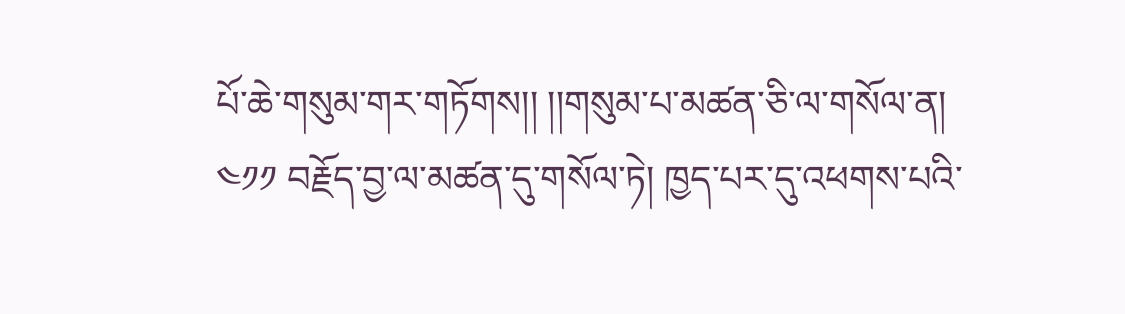པོ་ཆེ་གསུམ་གར་གཏོགས།། །།གསུམ་པ་མཚན་ཅི་ལ་གསོལ་ན།
༤༡༡ བརྗོད་བྱ་ལ་མཚན་དུ་གསོལ་ཏེ། ཁྱད་པར་དུ་འཕགས་པའི་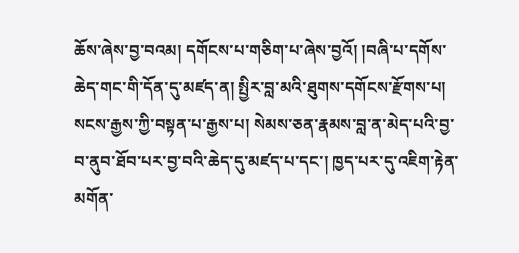ཆོས་ཞེས་བྱ་བའམ། དགོངས་པ་གཅིག་པ་ཞེས་བྱའོ། །བཞི་པ་དགོས་ཆེད་གང་གི་དོན་དུ་མཛད་ན། སྤྱིར་བླ་མའི་ཐུགས་དགོངས་རྫོགས་པ། སངས་རྒྱས་ཀྱི་བསྟན་པ་རྒྱས་པ། སེམས་ཅན་རྣམས་བླ་ན་མེད་པའི་བྱ་བ་ནུབ་ཐོབ་པར་བྱ་བའི་ཆེད་དུ་མཛད་པ་དང་། ཁྱད་པར་དུ་འཇིག་རྟེན་མགོན་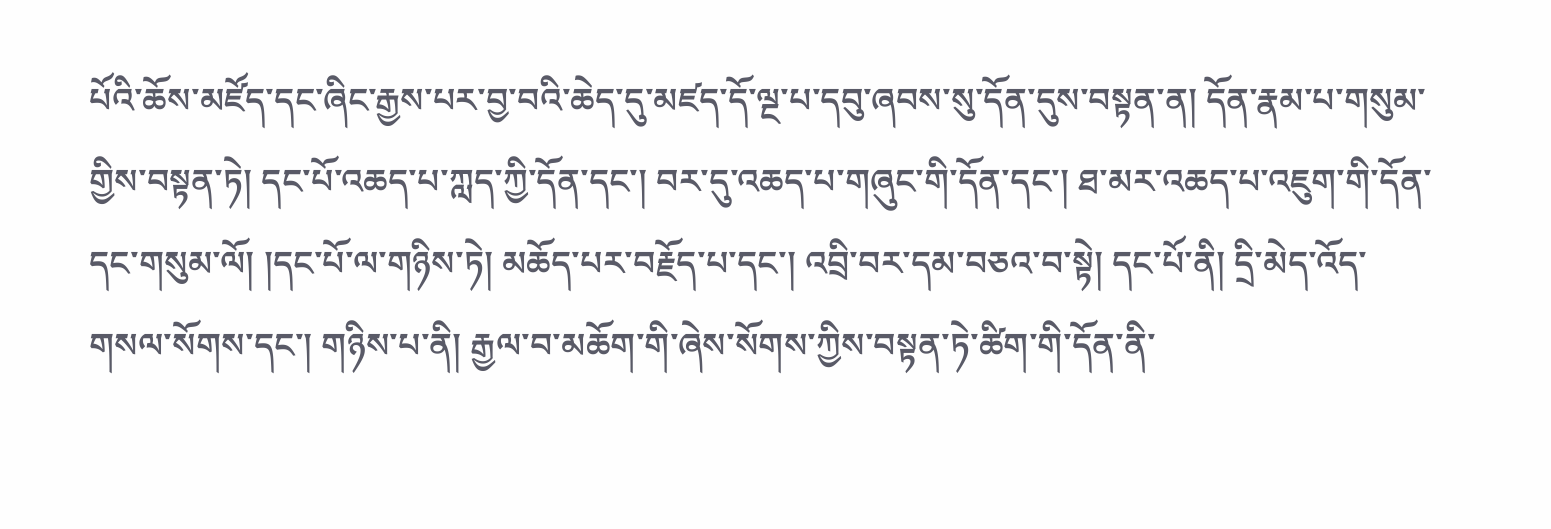པོའི་ཆོས་མཛོད་དང་ཞིང་རྒྱས་པར་བྱ་བའི་ཆེད་དུ་མཛད་དོ་ལྔ་པ་དབུ་ཞབས་སུ་དོན་དུས་བསྟན་ན། དོན་རྣམ་པ་གསུམ་གྱིས་བསྟན་ཏེ། དང་པོ་འཆད་པ་ཀླད་ཀྱི་དོན་དང་། བར་དུ་འཆད་པ་གཞུང་གི་དོན་དང་། ཐ་མར་འཆད་པ་འཇུག་གི་དོན་དང་གསུམ་ལོ། །དང་པོ་ལ་གཉིས་ཏེ། མཆོད་པར་བརྗོད་པ་དང་། འབྲི་བར་དམ་བཅའ་བ་སྟེ། དང་པོ་ནི། དྲི་མེད་འོད་གསལ་སོགས་དང་། གཉིས་པ་ནི། རྒྱལ་བ་མཆོག་གི་ཞེས་སོགས་ཀྱིས་བསྟན་ཏེ་ཚིག་གི་དོན་ནི་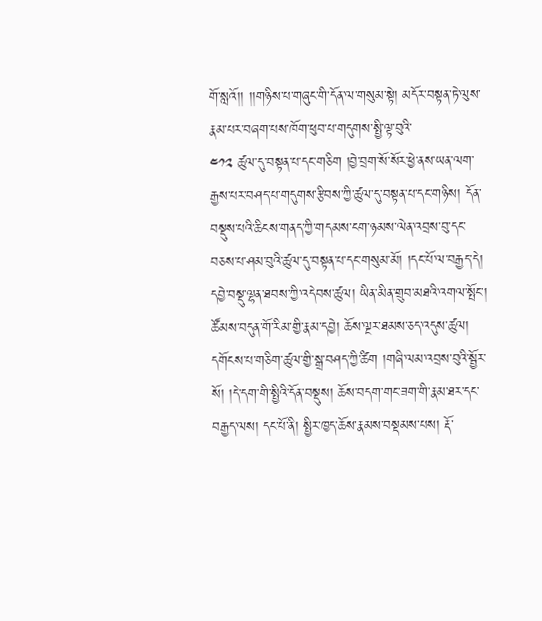གོ་སླའོ།། །།གཉིས་པ་གཞུང་གི་དོན་ལ་གསུམ་སྟེ། མདོར་བསྟན་ཏེ་ལུས་རྣམ་པར་བཞག་པས་ཁོག་ཕུབ་པ་གདུགས་སྤྱི་ལྟ་བུའི་
༤༡༢ ཚུལ་དུ་བསྟན་པ་དང་གཅིག །བྱེ་བྲག་སོ་སོར་ཕྱེ་ནས་ཡན་ལག་རྒྱས་པར་བཤད་པ་གདུགས་རྩིབས་ཀྱི་ཚུལ་དུ་བསྟན་པ་དང་གཉིས། དོན་བསྡུས་པའི་ཆིངས་གནད་ཀྱི་གདམས་ངག་ཉམས་ལེན་འབྲས་བུ་དང་བཅས་པ་ཤམ་བུའི་ཚུལ་དུ་བསྟན་པ་དང་གསུམ་མོ། །དང་པོ་ལ་བརྒྱད་དེ། དབྱེ་བསྡུ་ལྷན་ཐབས་ཀྱི་འདེབས་ཚུལ། ཡིན་མིན་གྲུབ་མཐའི་འགལ་སྤོང་། ཚོམས་བདུན་གོ་རིམ་གྱི་རྣམ་དབྱེ། ཆོས་ལྔར་ཐམས་ཅད་འདུས་ཚུལ། དགོངས་པ་གཅིག་ཚུལ་གྱི་སྒྲ་བཤད་ཀྱི་ཚིག །གཞི་ལམ་འབྲས་བུའི་སྦྱོར་སོ། །དེ་དག་གི་སྤྱིའི་དོན་བསྡུས། ཆོས་བདག་གང་ཟག་གི་རྣམ་ཐར་དང་བརྒྱད་ལས། དང་པོ་ནི། སྤྱིར་ཁྱད་ཆོས་རྣམས་བསྡམས་པས། རྡོ་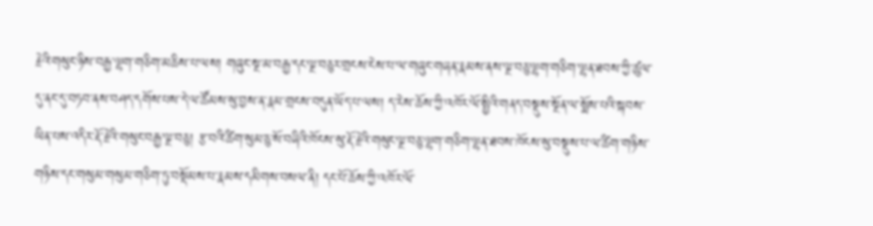རྗེའི་གསུང་ཉིས་བརྒྱ་ལྷག་གཅིག་མཆིས་པ་ལས། གཞུང་སྔ་མ་བརྒྱ་དང་ལྔ་བཅུར་གྲངས་ངེས་པ་ལ་གཞུང་གཞན་རྣམས་ནས་ལྔ་བཅུ་ལྷག་གཅིག་ལྷན་ཐབས་ཀྱི་ཚུལ་དུ་ནང་དུ་བཏབ་ནས་བཤད་དགོས་པས་དེ་ལ་ཚོམས་སུ་བྱས་ན་རྣམ་གྲངས་བདུན་ཡོད་པ་ལས། ད་རེས་ཆོས་ཀྱི་འཁོར་ལོ་སྤྱིའི་གནད་བསྡུས་སྔོན་ལ་སྨོས་པའི་སྐབས་ཡིན་པས་འདིར་རྡོ་རྗེའི་གསུང་བརྒྱ་ལྔ་བཅུ། རྩ་བའི་ཚིག་སུམ་ཅུ་སོ་བཞིའི་ཁོངས་སུ་རྡོ་རྗེའི་གསུང་ལྔ་བཅུ་ལྷག་གཅིག་ལྷན་ཐབས་ཁོངས་སུ་བསྡུས་པ་ལ་ཚིག་གཉིས་གཉིས་དང་གསུམ་གསུམ་གཅིག་ཏུ་བསྡོམས་པ་རྣམས་དམིགས་བསལ་ནི། དང་པོ་ཆོས་ཀྱི་འཁོར་ལོ་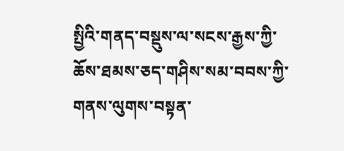སྤྱིའི་གནད་བསྡུས་ལ་སངས་རྒྱས་ཀྱི་ཆོས་ཐམས་ཅད་གཤིས་སམ་བབས་ཀྱི་གནས་ལུགས་བསྟན་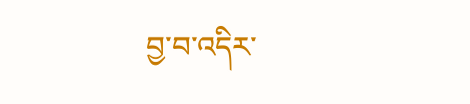བྱ་བ་འདིར་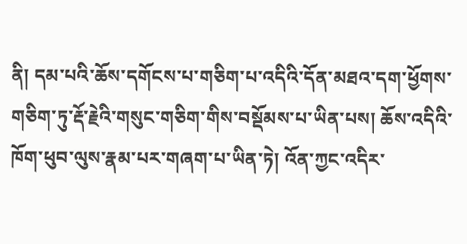ནི། དམ་པའི་ཆོས་དགོངས་པ་གཅིག་པ་འདིའི་དོན་མཐའ་དག་ཕྱོགས་གཅིག་ཏུ་རྡོ་རྗེའི་གསུང་གཅིག་གིས་བསྡོམས་པ་ཡིན་པས། ཆོས་འདིའི་ཁོག་ཕུབ་ལུས་རྣམ་པར་གཞག་པ་ཡིན་ཏེ། འོན་ཀྱང་འདིར་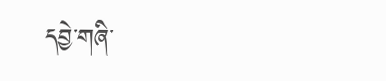དབྱེ་གཞི་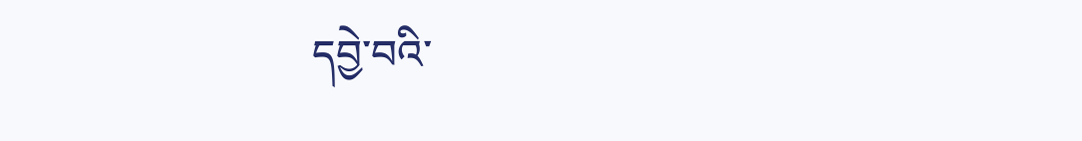དབྱེ་བའི་